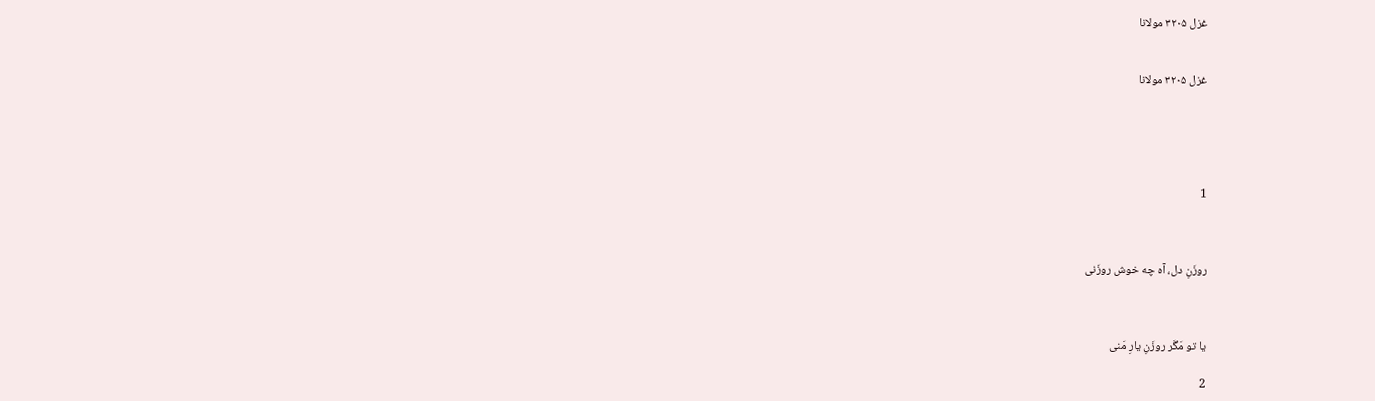غزل ۳۲۰۵ مولانا


غزل ۳۲۰۵ مولانا





1



روزَنِ دل، آه چه خوش روزَنی



یا تو مَگَر روزَنِ یارِ مَنی

2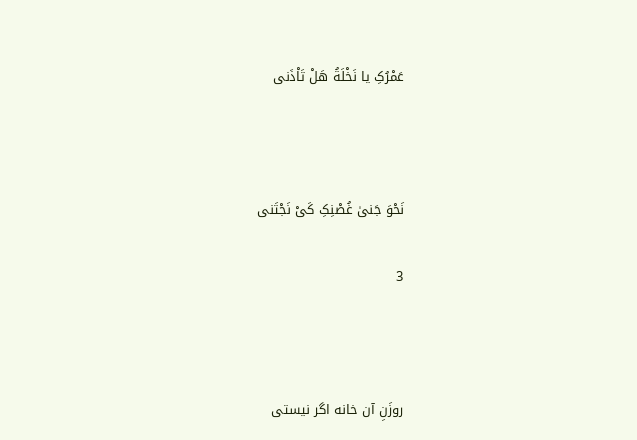عَمْرُکِ یا نَخْلَةُ هَلْ تَاْذَنی



نَحْوَ جَنیٰ غُصْنِکِ کَیْ نَجْتَنی

3



روزَنِ آن خانه اگر نیستی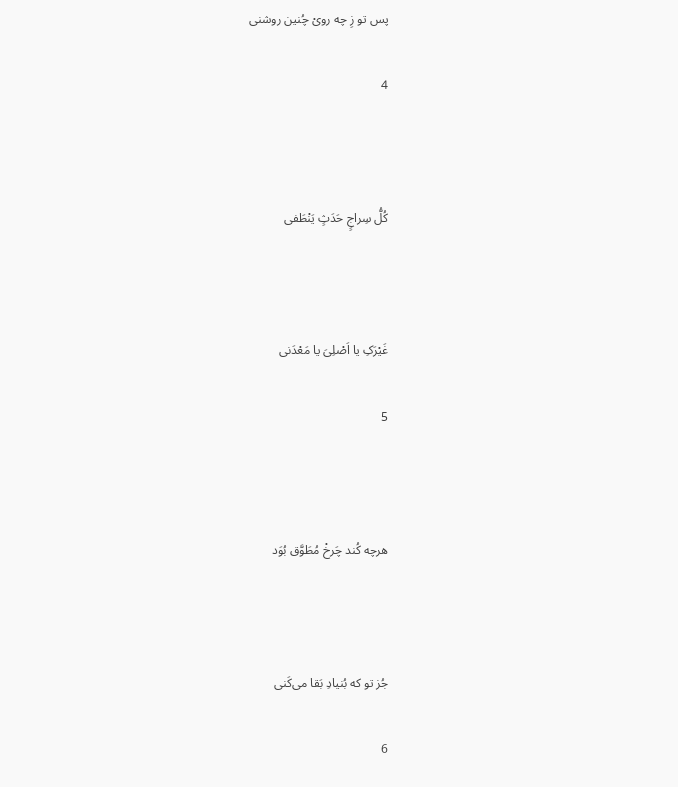پس تو زِ چه رویْ چُنین روشنی

4



کُلُّ سِراجٍ حَدَثٍ یَنْطَفی



غَیْرَکِ یا اَصْلِیَ یا مَعْدَنی

5



هرچه کُند چَرخْ مُطَوَّق بُوَد



جُز تو که بُنیادِ بَقا می‌کَنی

6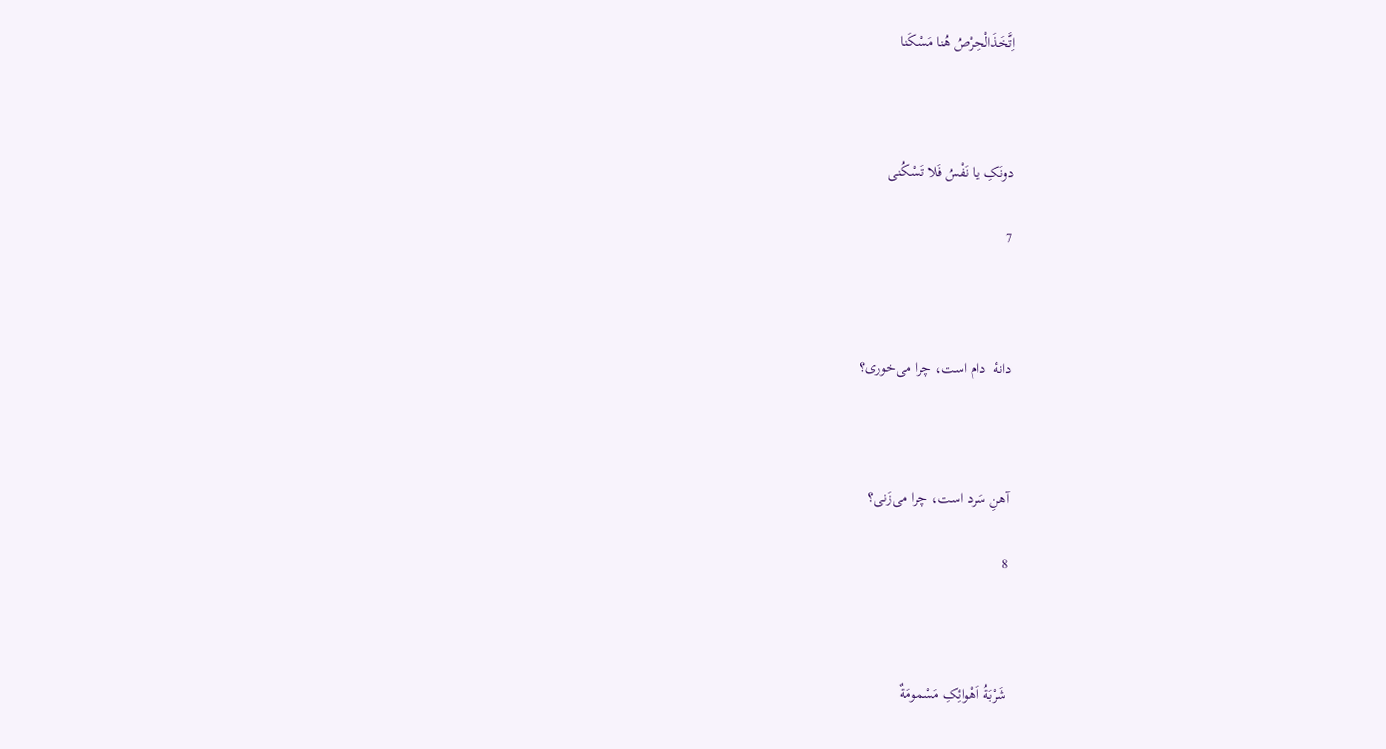اِتَّخَذَالْحِرْصُ هُنا مَسْکَنا



دونَکِ یا نَفْسُ فَلا تَسْکُنی

7



دانهٔ  دام است، چرا می‌خوری؟



آهنِ سَرد است، چرا می‌زَنی؟

8



شَرْبَةُ اَهْوائِکِ مَسْمومَةٌ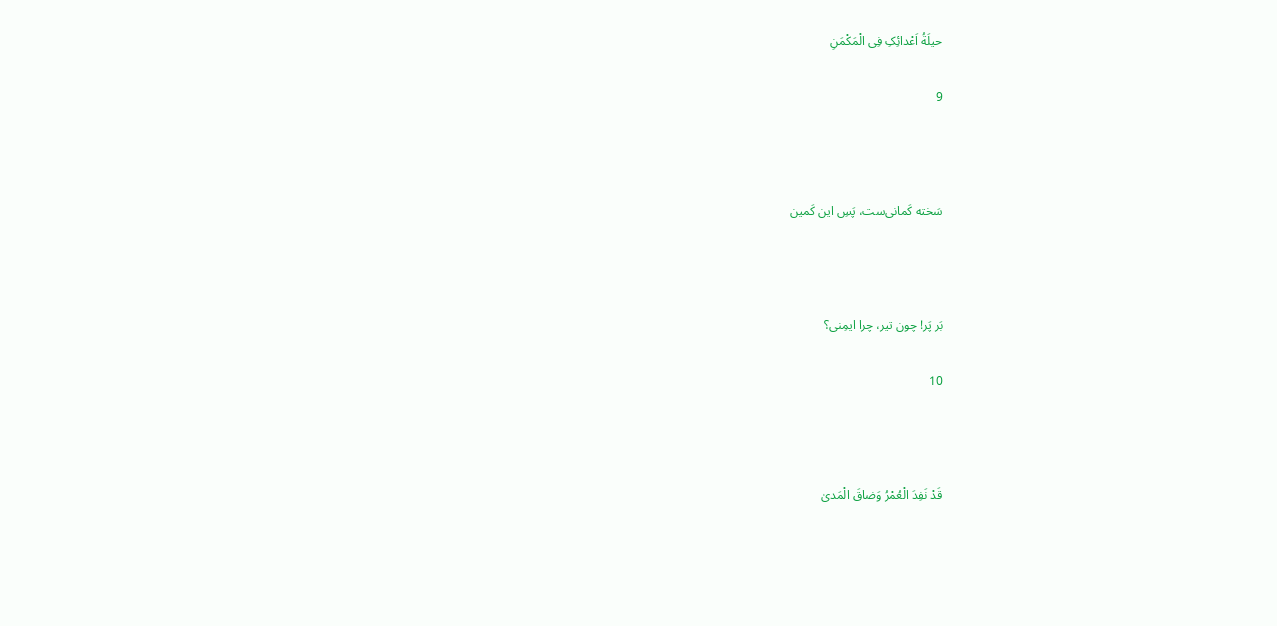حیلَةُ اَعْدائِکِ فِی الْمَکْمَنِ

9



سَخته کَمانی‌ست، پَسِ این کَمین



بَر پَر! چون تیر، چرا ایمِنی؟

10



قَدْ نَفِدَ الْعُمْرُ وَضاقَ الْمَدیٰ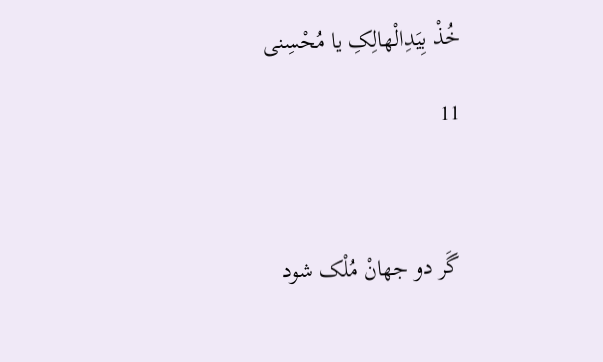خُذْ بِیَدِالْهالِکِ یا مُحْسِنی

11



گَر دو جهانْ مُلْک شود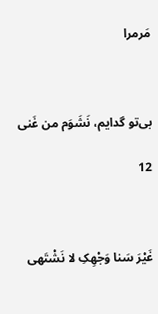مَرمرا



بی‌تو گدایم، نَشَوَم من غَنی

12



غَیْرَ سَنا وَجْهِکِ لا نَشْتَهی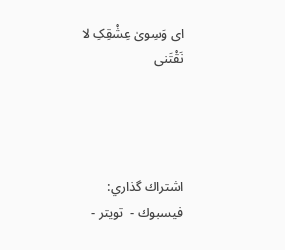ای وَسِویٰ عِشْقِکِ لا نَقْتَنی




اشتراك گذاري:      فيسبوك -  تويتر -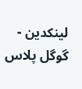لينكدين -  گوگل پلاس